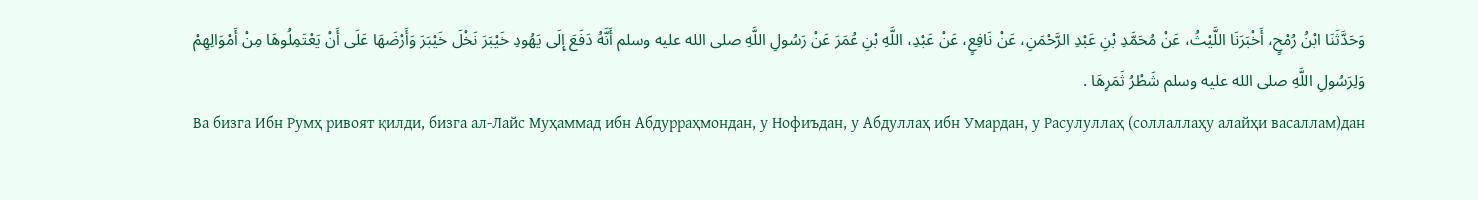وَحَدَّثَنَا ابْنُ رُمْحٍ، أَخْبَرَنَا اللَّيْثُ، عَنْ مُحَمَّدِ بْنِ عَبْدِ الرَّحْمَنِ، عَنْ نَافِعٍ، عَنْ عَبْدِ، اللَّهِ بْنِ عُمَرَ عَنْ رَسُولِ اللَّهِ صلى الله عليه وسلم أَنَّهُ دَفَعَ إِلَى يَهُودِ خَيْبَرَ نَخْلَ خَيْبَرَ وَأَرْضَهَا عَلَى أَنْ يَعْتَمِلُوهَا مِنْ أَمْوَالِهِمْ وَلِرَسُولِ اللَّهِ صلى الله عليه وسلم شَطْرُ ثَمَرِهَا .
Ва бизга Ибн Румҳ ривоят қилди, бизга ал-Лайс Муҳаммад ибн Абдурраҳмондан, у Нофиъдан, у Абдуллаҳ ибн Умардан, у Расулуллаҳ (соллаллаҳу алайҳи васаллам)дан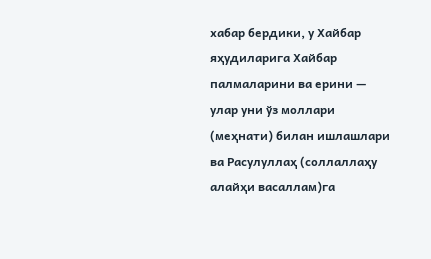хабар бердики, у Хайбар яҳудиларига Хайбар палмаларини ва ерини — улар уни ўз моллари (меҳнати) билан ишлашлари ва Расулуллаҳ (соллаллаҳу алайҳи васаллам)га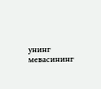унинг мевасининг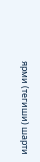ярми (тегиши) шарти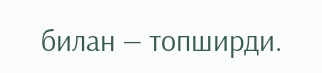билан — топширди.